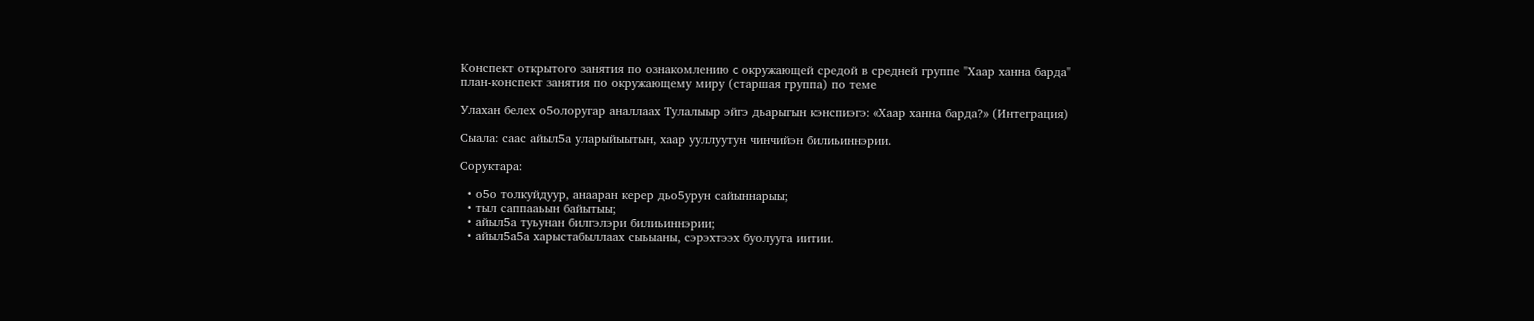Конспект открытого занятия по ознакомлению c окружающей средой в средней группе "Хаар ханна барда"
план-конспект занятия по окружающему миру (старшая группа) по теме

Улахан белех о5олоругар аналлаах Тулалыыр эйгэ дьарыгын кэнспиэгэ: «Хаар ханна барда?» (Интеграция)

Сыала: саас айыл5а уларыйыытын, хаар ууллуутун чинчийэн билиьиннэрии.

Соруктара:

  • о5о толкуйдуур, анааран керер дьо5урун сайыннарыы;
  • тыл саппааьын байытыы;
  • айыл5а туьунан билгэлэри билиьиннэрии;
  • айыл5а5а харыстабыллаах сыьыаны, сэрэхтээх буолууга иитии.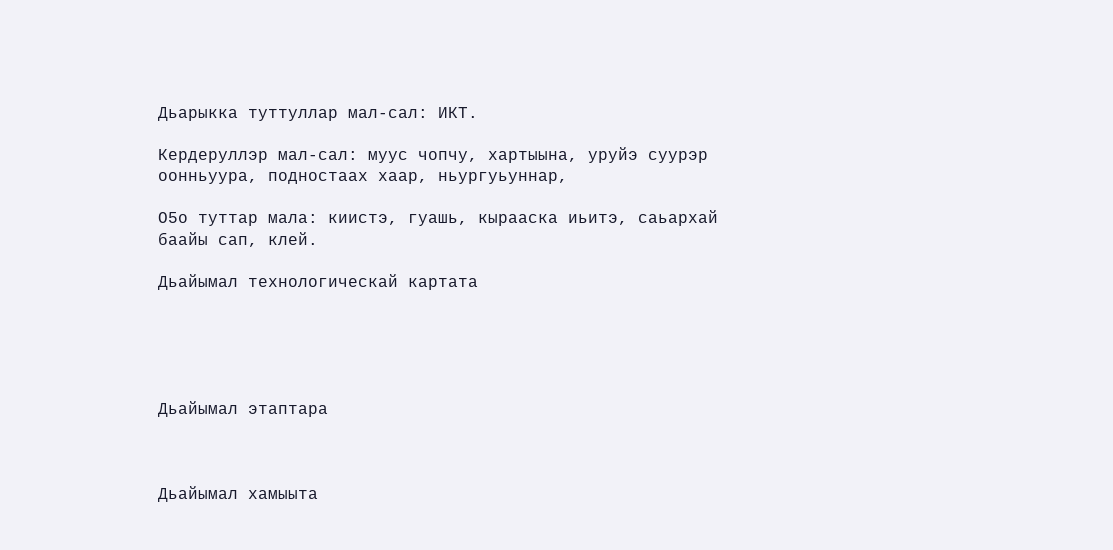Дьарыкка туттуллар мал-сал: ИКТ.

Кердеруллэр мал-сал: муус чопчу, хартыына, уруйэ суурэр оонньуура, подностаах хаар, ньургуьуннар,

О5о туттар мала: киистэ, гуашь, кырааска иьитэ, саьархай баайы сап, клей.

Дьайымал технологическай картата





Дьайымал этаптара



Дьайымал хамыыта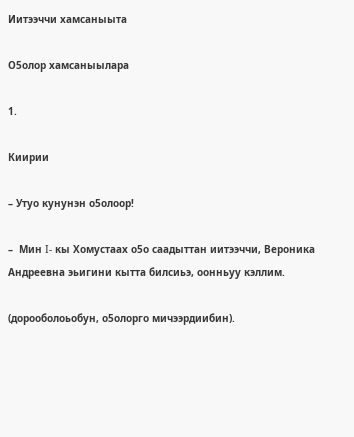Иитээччи хамсаныыта

О5олор хамсаныылара

1.

Киирии

– Утуо кунунэн о5олоор!

–  Мин I- кы Хомустаах о5о саадыттан иитээччи, Вероника Андреевна эьигини кытта билсиьэ, оонньуу кэллим.

(дорооболоьобун, о5олорго мичээрдиибин).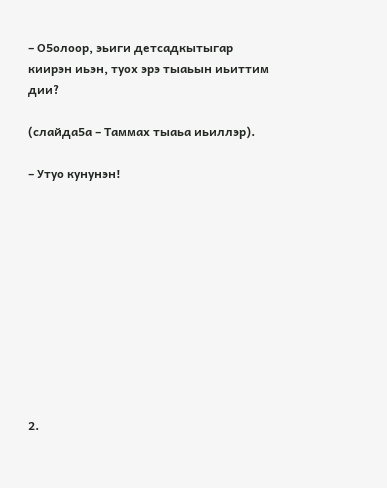– О5олоор, эьиги детсадкытыгар киирэн иьэн, туох эрэ тыаьын иьиттим дии?

(слайда5а – Таммах тыаьа иьиллэр).

– Утуо кунунэн!











2.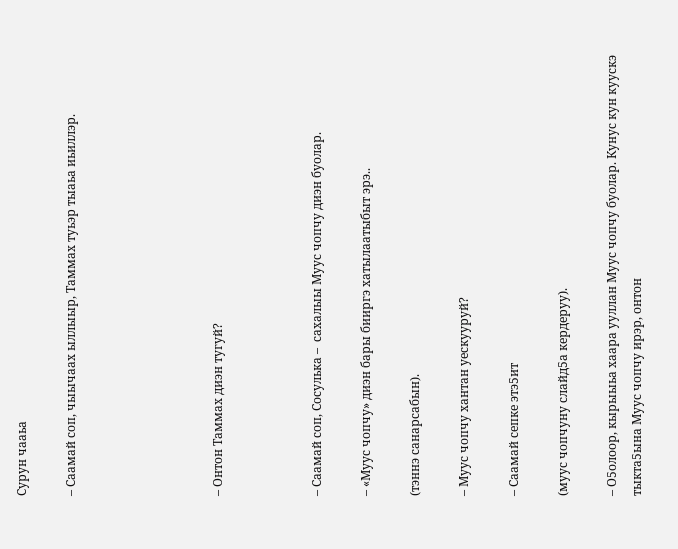Сурун чааьа

– Саамай соп, чыычаах ыллыыр, Таммах туьэр тыаьа иьиллэр.





– Онтон Таммах диэн тугуй?



– Саамай соп, Сосулька –  сахалыы Муус чопчу диэн буолар.

– «Муус чопчу» диэн бары бииргэ хатылаатыбыт эрэ..

(тэннэ санарсабын).

– Муус чопчу хантан уескууруй?

– Саамай сепке этэ5ит

(муус чопчуну слайд5а кердеруу).

– О5олоор, кырыыьа хаара ууллан Муус чопчу буолар. Кунус кун куускэ тыкта5ына Муус чопчу ирэр, онтон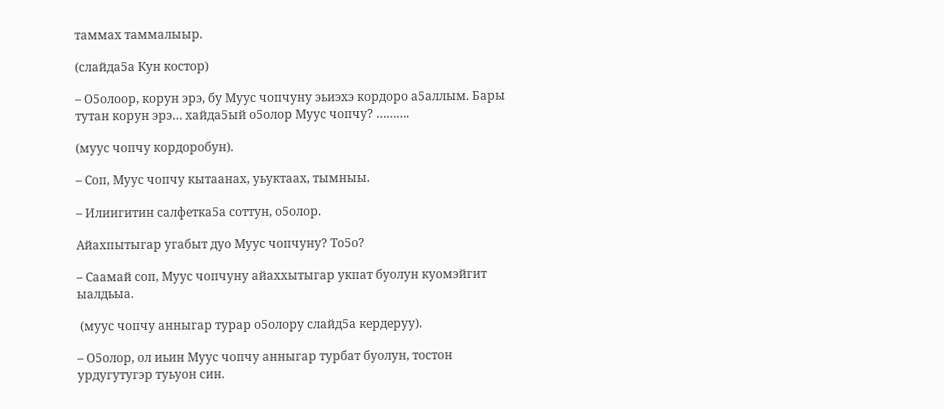таммах таммалыыр.

(слайда5а Кун костор)

– О5олоор, корун эрэ, бу Муус чопчуну эьиэхэ кордоро а5аллым. Бары тутан корун эрэ… хайда5ый о5олор Муус чопчу? ……….

(муус чопчу кордоробун).

– Соп, Муус чопчу кытаанах, уьуктаах, тымныы.

– Илиигитин салфетка5а соттун, о5олор.

Айахпытыгар угабыт дуо Муус чопчуну? То5о?

– Саамай соп, Муус чопчуну айаххытыгар укпат буолун куомэйгит ыалдьыа.

 (муус чопчу анныгар турар о5олору слайд5а кердеруу).

– О5олор, ол иьин Муус чопчу анныгар турбат буолун, тостон урдугутугэр туьуон син.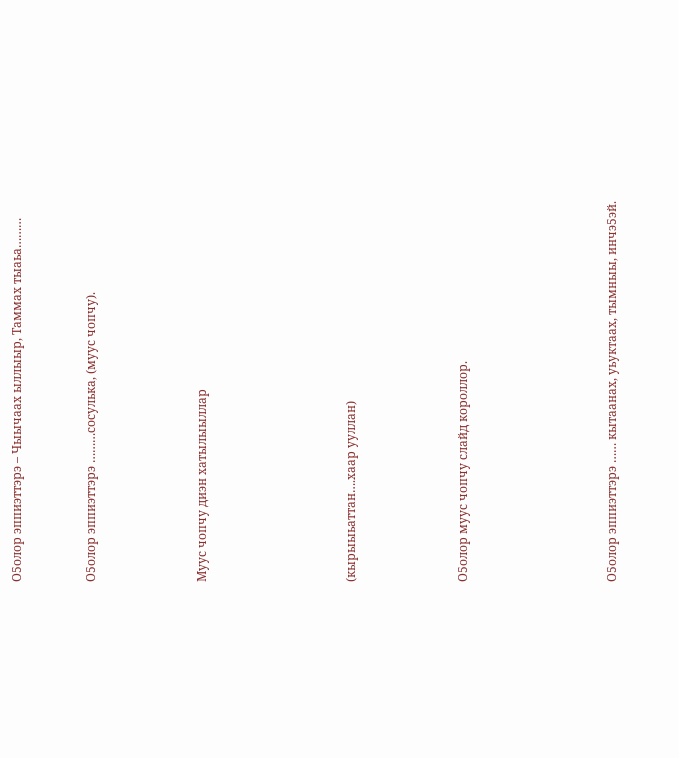О5олор эппиэттэрэ – Чыычаах ыллыыр, Таммах тыаьа………



О5олор эппиэттэрэ ………сосулька, (муус чопчу).





Муус чопчу диэн хатылыыллар







(кырыыьаттан….хаар ууллан)





О5олор муус чопчу слайд короллор.







О5олор эппиэттэрэ …… кытаанах, уьуктаах, тымныы, инчэ5эй.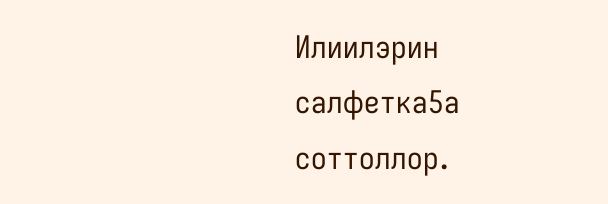Илиилэрин салфетка5а соттоллор.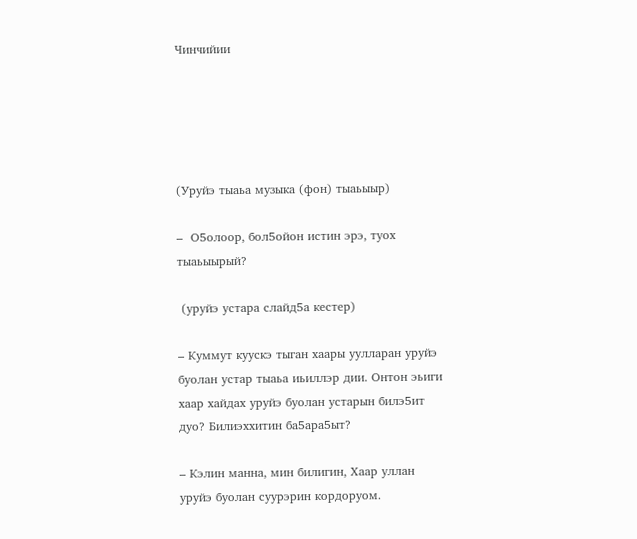Чинчийии





(Уруйэ тыаьа музыка (фон) тыаьыыр)

–  О5олоор, бол5ойон истин эрэ, туох тыаьыырый?

 (уруйэ устара слайд5а кестер)

– Куммут куускэ тыган хаары уулларан уруйэ буолан устар тыаьа иьиллэр дии. Онтон эьиги хаар хайдах уруйэ буолан устарын билэ5ит дуо? Билиэххитин ба5ара5ыт?

– Кэлин манна, мин билигин, Хаар уллан уруйэ буолан суурэрин кордоруом.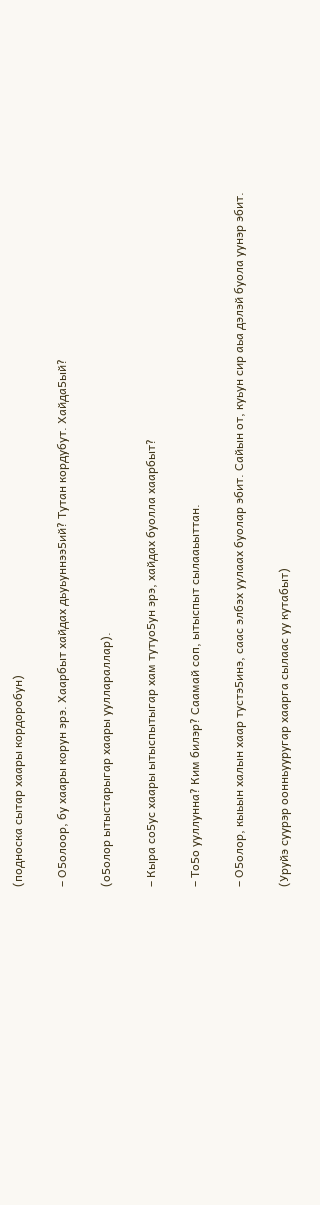(подноска сытар хаары кордоробун)

– О5олоор, бу хаары корун эрэ. Хаарбыт хайдах дьуьуннээ5ий? Тутан кордубут. Хайда5ый?

(о5олор ытыстарыгар хаары ууллараллар).

– Кыра со5ус хаары ытыспытыгар хам тутуо5ун эрэ, хайдах буолла хаарбыт?

– То5о ууллунна? Ким билэр? Саамай соп, ытыспыт сылааьыттан.

– О5олор, кыьын халын хаар тустэ5инэ, саас элбэх уулаах буолар эбит. Сайын от, куьун сир аьа дэлэй буола уунэр эбит.

(Уруйэ суурэр оонньууругар хаарга сылаас уу кутабыт)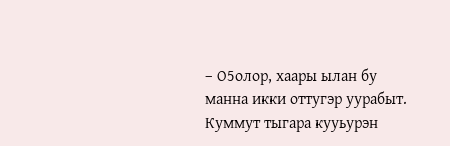– О5олор, хаары ылан бу манна икки оттугэр уурабыт. Куммут тыгара кууьурэн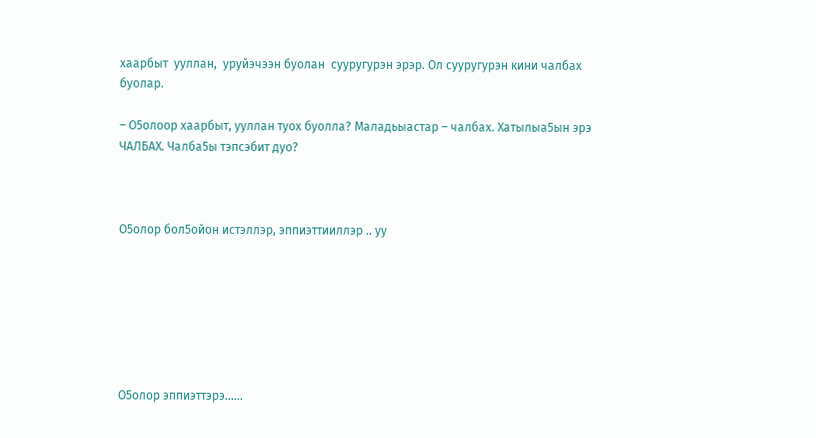хаарбыт  ууллан,  уруйэчээн буолан  сууругурэн эрэр. Ол сууругурэн кини чалбах буолар.

– О5олоор хаарбыт, ууллан туох буолла? Маладьыастар – чалбах. Хатылыа5ын эрэ ЧАЛБАХ. Чалба5ы тэпсэбит дуо?



О5олор бол5ойон истэллэр, эппиэттииллэр .. уу







О5олор эппиэттэрэ……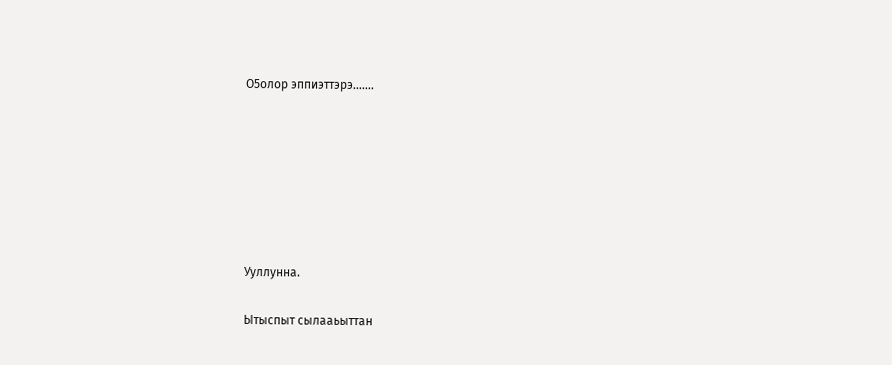О5олор эппиэттэрэ…….







Ууллунна.

Ытыспыт сылааьыттан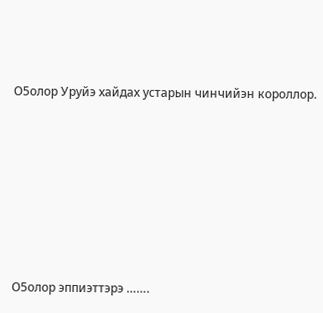О5олор Уруйэ хайдах устарын чинчийэн короллор.







О5олор эппиэттэрэ …….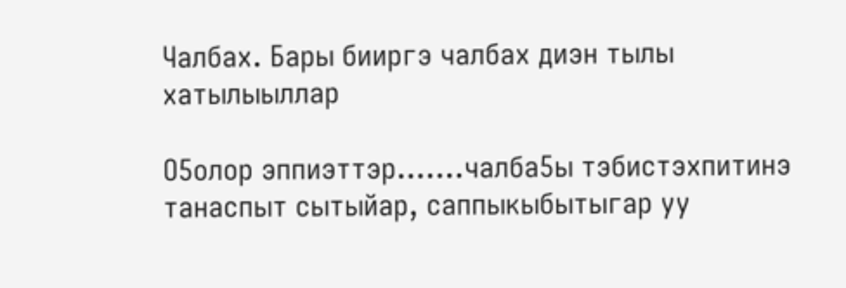Чалбах. Бары бииргэ чалбах диэн тылы хатылыыллар

О5олор эппиэттэр…….чалба5ы тэбистэхпитинэ танаспыт сытыйар, саппыкыбытыгар уу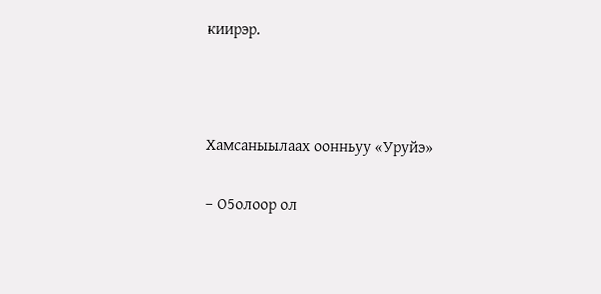киирэр.



Хамсаныылаах оонньуу «Уруйэ»

– О5олоор ол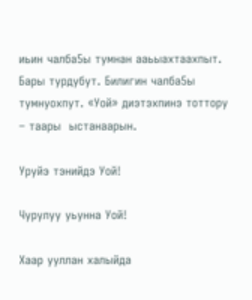иьин чалба5ы тумнан ааьыахтаахпыт. Бары турдубут. Билигин чалба5ы тумнуохпут. «Уой» диэтэхпинэ тоттору – таары  ыстанаарын.

Уруйэ тэнийдэ Уой!

Чурулуу уьунна Уой!

Хаар ууллан халыйда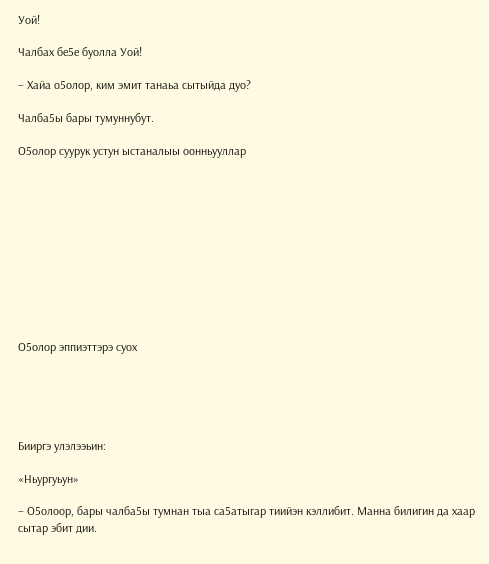Уой!

Чалбах бе5е буолла Уой!

– Хайа о5олор, ким эмит танаьа сытыйда дуо?

Чалба5ы бары тумуннубут.

О5олор суурук устун ыстаналыы оонньууллар











О5олор эппиэттэрэ суох





Бииргэ улэлээьин:

«Ньургуьун»

– О5олоор, бары чалба5ы тумнан тыа са5атыгар тиийэн кэллибит. Манна билигин да хаар сытар эбит дии.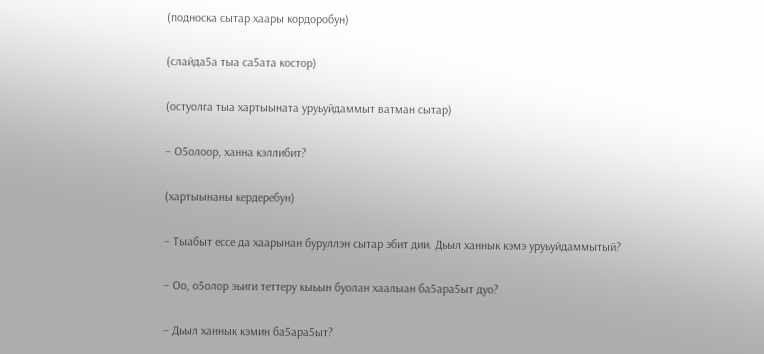(подноска сытар хаары кордоробун)

(слайда5а тыа са5ата костор)

(остуолга тыа хартыыната уруьуйдаммыт ватман сытар)

– О5олоор, ханна кэллибит?

(хартыынаны кердеребун)

– Тыабыт ессе да хаарынан буруллэн сытар эбит дии. Дьыл ханнык кэмэ уруьуйдаммытый?

– Оо, о5олор эьиги теттеру кыьын буолан хаалыан ба5ара5ыт дуо?

– Дьыл ханнык кэмин ба5ара5ыт?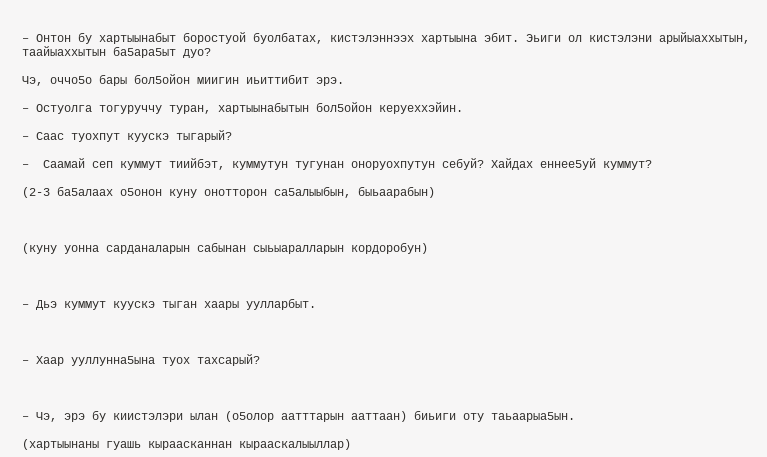– Онтон бу хартыынабыт боростуой буолбатах, кистэлэннээх хартыына эбит. Эьиги ол кистэлэни арыйыаххытын, таайыаххытын ба5ара5ыт дуо?

Чэ, оччо5о бары бол5ойон миигин иьиттибит эрэ.

– Остуолга тогуруччу туран, хартыынабытын бол5ойон керуеххэйин.

– Саас туохпут куускэ тыгарый?

–  Саамай сеп куммут тиийбэт, куммутун тугунан оноруохпутун себуй? Хайдах еннее5уй куммут?

(2-3 ба5алаах о5онон куну онотторон са5алыыбын, быьаарабын)



(куну уонна сарданаларын сабынан сыьыаралларын кордоробун)



– Дьэ куммут куускэ тыган хаары уулларбыт.



– Хаар ууллунна5ына туох тахсарый?



– Чэ, эрэ бу киистэлэри ылан (о5олор аатттарын ааттаан) биьиги оту таьаарыа5ын.

(хартыынаны гуашь кыраасканнан кырааскалыыллар)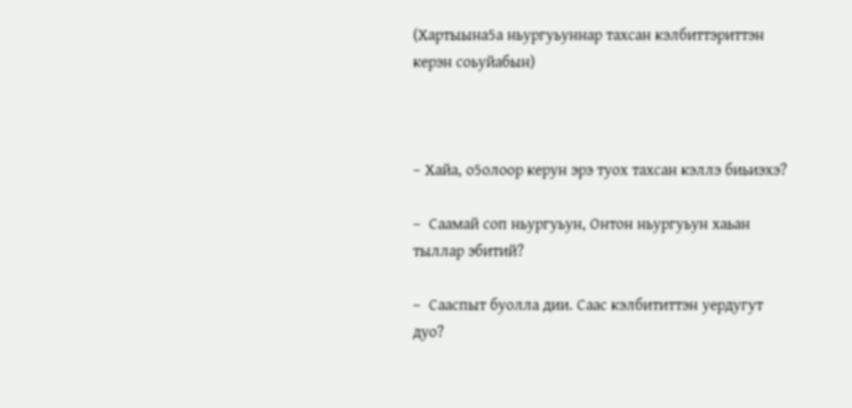(Хартыына5а ньургуьуннар тахсан кэлбиттэриттэн керэн соьуйабын)



– Хайа, о5олоор керун эрэ туох тахсан кэллэ биьиэхэ?

–  Саамай соп ньургуьун, Онтон ньургуьун хаьан тыллар эбитий?

–  Сааспыт буолла дии. Саас кэлбититтэн уердугут дуо?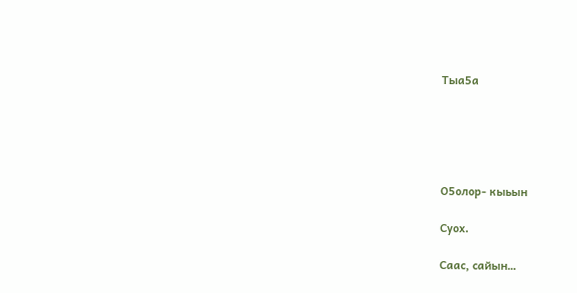Тыа5а





О5олор- кыьын

Суох.

Саас, сайын…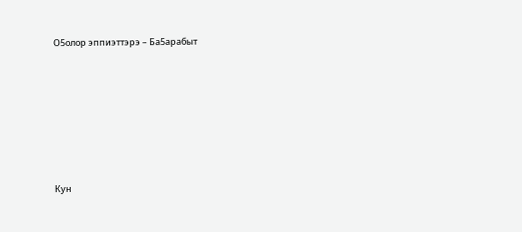О5олор эппиэттэрэ – Ба5арабыт







Кун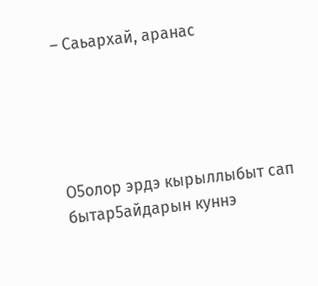– Саьархай, аранас





О5олор эрдэ кырыллыбыт сап бытар5айдарын куннэ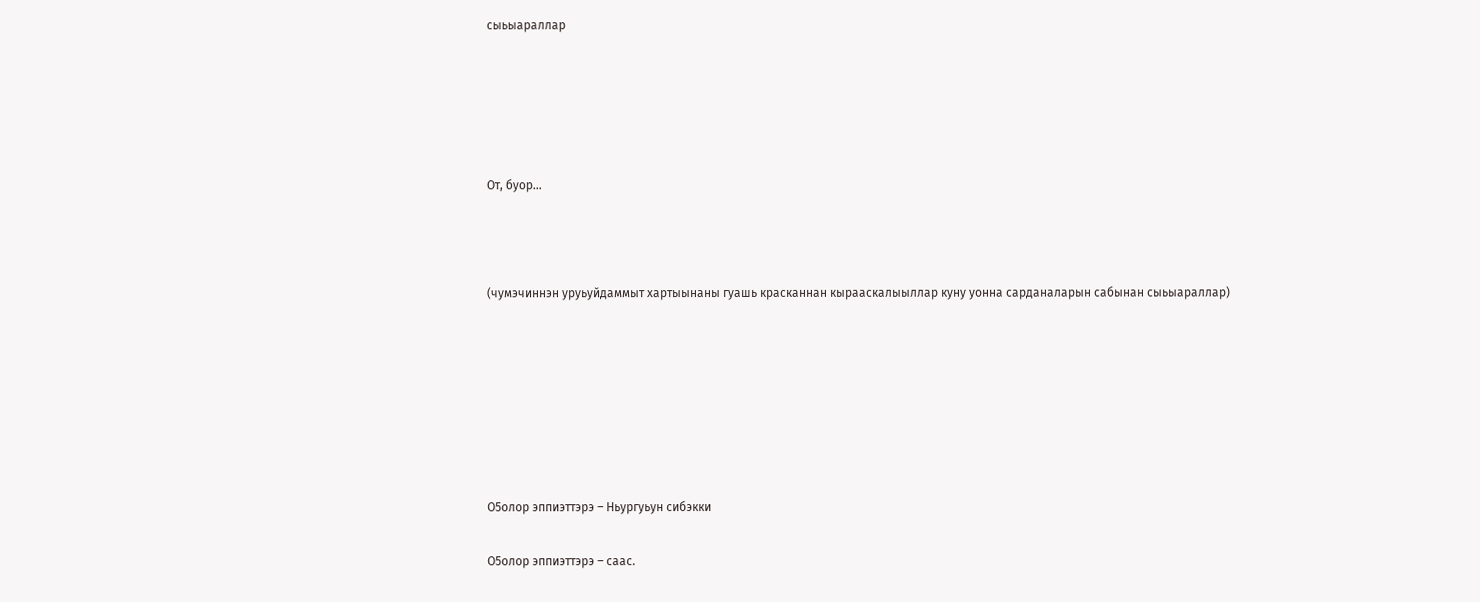сыьыараллар





От, буор…



(чумэчиннэн уруьуйдаммыт хартыынаны гуашь красканнан кырааскалыыллар куну уонна сарданаларын сабынан сыьыараллар)







О5олор эппиэттэрэ – Ньургуьун сибэкки

О5олор эппиэттэрэ – саас.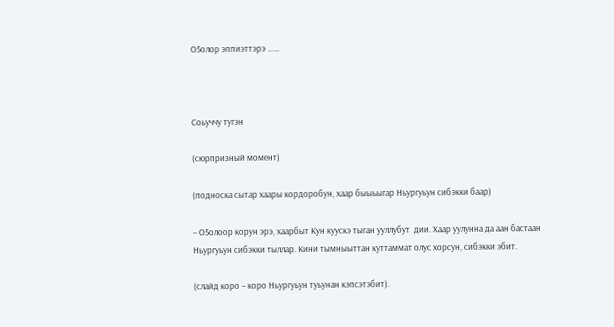О5олор эппиэттэрэ ……



Соьуччу тугэн

(сюрпризный момент)

(подноска сытар хаары кордоробун, хаар быыьыгар Ньургуьун сибэкки баар)

– О5олоор корун эрэ, хаарбыт Кун куускэ тыган ууллубут  дии. Хаар уулунна да аан бастаан Ньургуьун сибэкки тыллар. Кини тымныыттан куттаммат олус хорсун, сибэкки эбит.

(слайд коро – коро Ньургуьун туьунан кэпсэтэбит).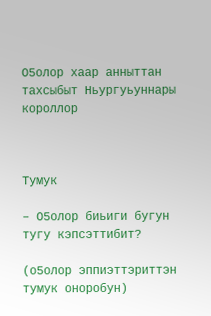О5олор хаар анныттан тахсыбыт Ньургуьуннары короллор



Тумук

– О5олор биьиги бугун тугу кэпсэттибит?

(о5олор эппиэттэриттэн тумук оноробун)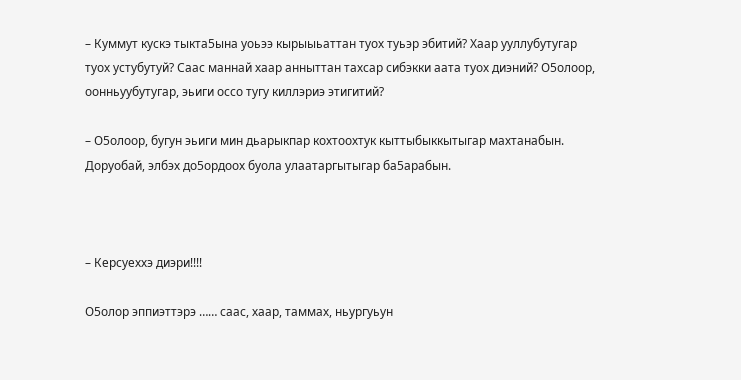– Куммут кускэ тыкта5ына уоьээ кырыыьаттан туох туьэр эбитий? Хаар ууллубутугар туох устубутуй? Саас маннай хаар анныттан тахсар сибэкки аата туох диэний? О5олоор, оонньуубутугар, эьиги оссо тугу киллэриэ этигитий?

– О5олоор, бугун эьиги мин дьарыкпар кохтоохтук кыттыбыккытыгар махтанабын. Доруобай, элбэх до5ордоох буола улаатаргытыгар ба5арабын.



– Керсуеххэ диэри!!!!

О5олор эппиэттэрэ …… саас, хаар, таммах, ньургуьун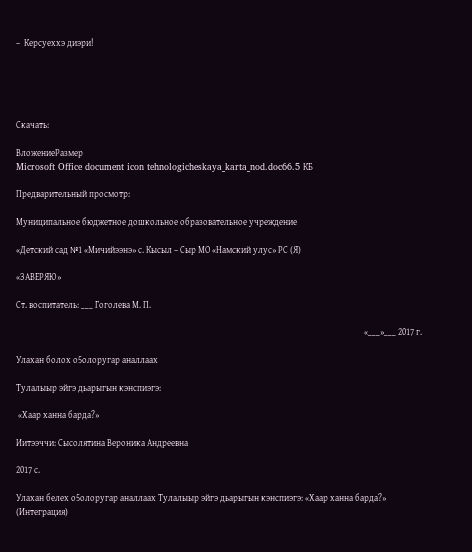–  Керсуеххэ диэри!





Скачать:

ВложениеРазмер
Microsoft Office document icon tehnologicheskaya_karta_nod.doc66.5 КБ

Предварительный просмотр:

Муниципальное бюджетное дошкольное образовательное учреждение

«Детский сад №1 «Мичийээнэ» с. Кысыл – Сыр МО «Намский улус» РС (Я)

«ЗАВЕРЯЮ»

Ст. воспитатель: ___ Гоголева М. П.

                                                                                                                                                                              «___»___ 2017 г.

Улахан болох о5олоругар аналлаах

Тулалыыр эйгэ дьарыгын кэнспиэгэ:

 «Хаар ханна барда?»

Иитээччи: Сысолятина Вероника Андреевна

2017 с.

Улахан белех о5олоругар аналлаах Тулалыыр эйгэ дьарыгын кэнспиэгэ: «Хаар ханна барда?» (Интеграция)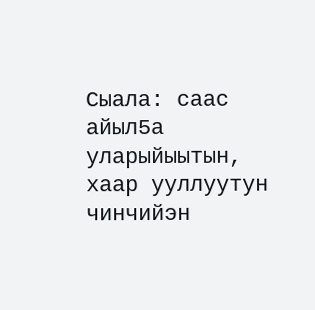Сыала: саас айыл5а уларыйыытын, хаар ууллуутун чинчийэн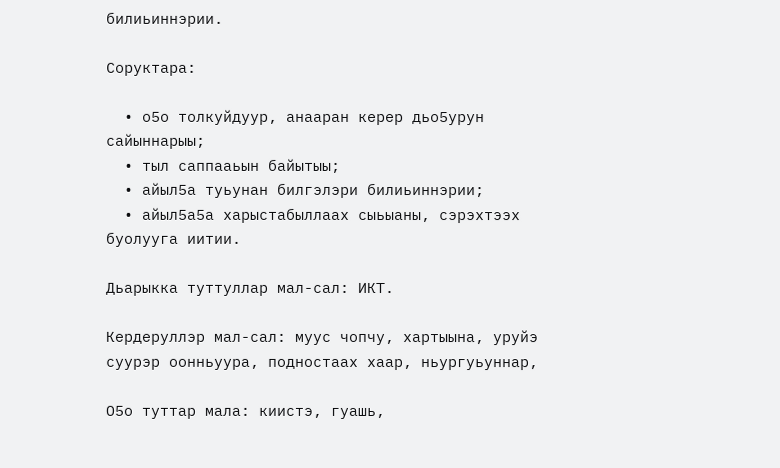билиьиннэрии.

Соруктара:

  • о5о толкуйдуур, анааран керер дьо5урун сайыннарыы;
  • тыл саппааьын байытыы;
  • айыл5а туьунан билгэлэри билиьиннэрии;
  • айыл5а5а харыстабыллаах сыьыаны, сэрэхтээх буолууга иитии.

Дьарыкка туттуллар мал-сал: ИКТ.

Кердеруллэр мал-сал: муус чопчу, хартыына, уруйэ суурэр оонньуура, подностаах хаар, ньургуьуннар,

О5о туттар мала: киистэ, гуашь,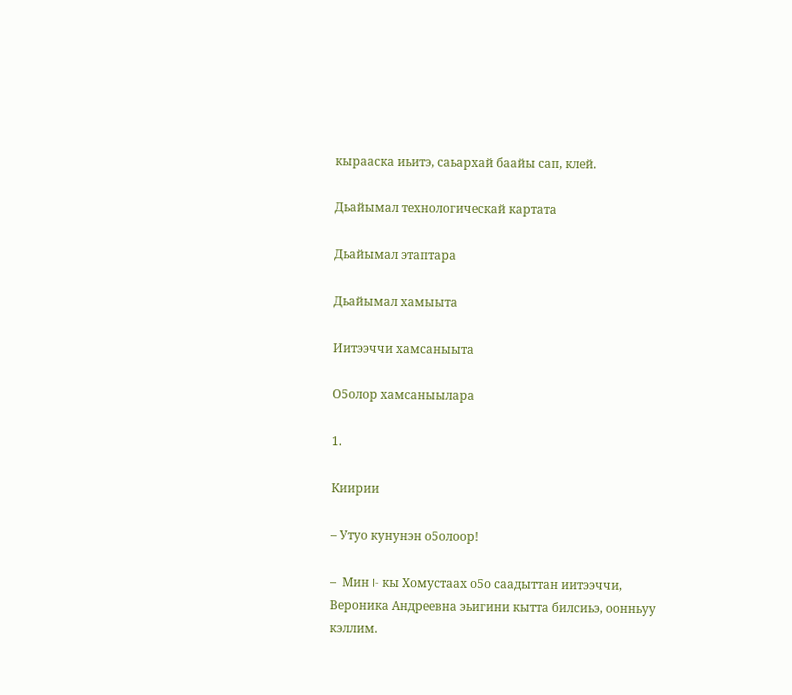кырааска иьитэ, саьархай баайы сап, клей.

Дьайымал технологическай картата

Дьайымал этаптара

Дьайымал хамыыта

Иитээччи хамсаныыта

О5олор хамсаныылара

1.

Киирии

– Утуо кунунэн о5олоор!

–  Мин I- кы Хомустаах о5о саадыттан иитээччи, Вероника Андреевна эьигини кытта билсиьэ, оонньуу кэллим.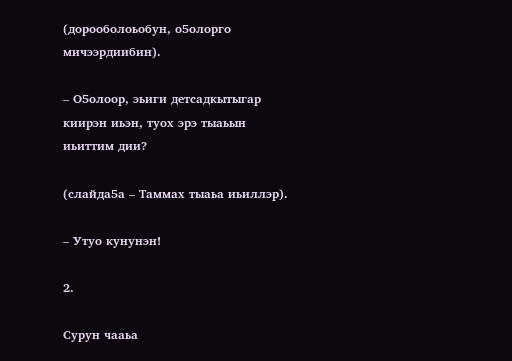(дорооболоьобун, о5олорго мичээрдиибин).

– О5олоор, эьиги детсадкытыгар киирэн иьэн, туох эрэ тыаьын иьиттим дии?

(слайда5а – Таммах тыаьа иьиллэр).

– Утуо кунунэн!

2.

Сурун чааьа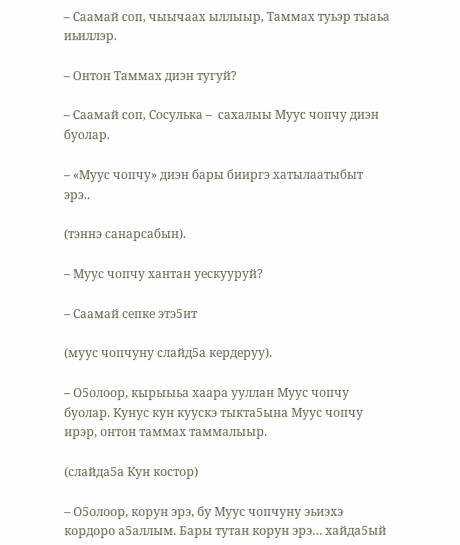– Саамай соп, чыычаах ыллыыр, Таммах туьэр тыаьа иьиллэр.

– Онтон Таммах диэн тугуй?

– Саамай соп, Сосулька –  сахалыы Муус чопчу диэн буолар.

– «Муус чопчу» диэн бары бииргэ хатылаатыбыт эрэ..

(тэннэ санарсабын).

– Муус чопчу хантан уескууруй?

– Саамай сепке этэ5ит

(муус чопчуну слайд5а кердеруу).

– О5олоор, кырыыьа хаара ууллан Муус чопчу буолар. Кунус кун куускэ тыкта5ына Муус чопчу ирэр, онтон таммах таммалыыр.

(слайда5а Кун костор)

– О5олоор, корун эрэ, бу Муус чопчуну эьиэхэ кордоро а5аллым. Бары тутан корун эрэ… хайда5ый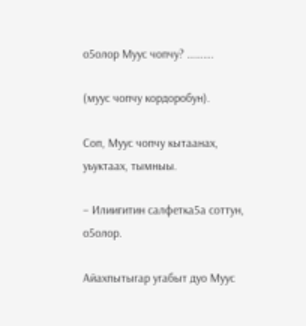о5олор Муус чопчу? ……….

(муус чопчу кордоробун).

Соп, Муус чопчу кытаанах, уьуктаах, тымныы.

– Илиигитин салфетка5а соттун, о5олор.

Айахпытыгар угабыт дуо Муус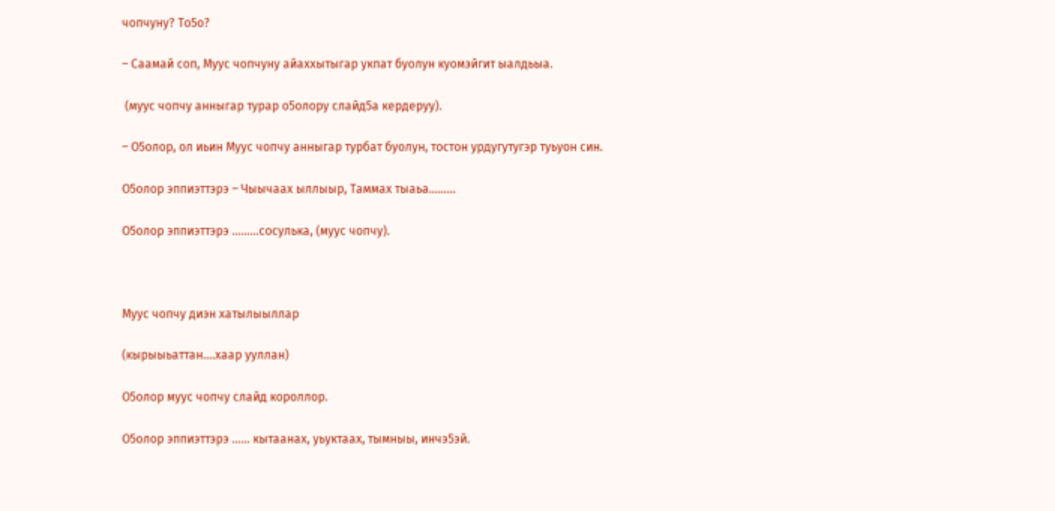чопчуну? То5о?

– Саамай соп, Муус чопчуну айаххытыгар укпат буолун куомэйгит ыалдьыа.

 (муус чопчу анныгар турар о5олору слайд5а кердеруу).

– О5олор, ол иьин Муус чопчу анныгар турбат буолун, тостон урдугутугэр туьуон син.

О5олор эппиэттэрэ – Чыычаах ыллыыр, Таммах тыаьа………

О5олор эппиэттэрэ ………сосулька, (муус чопчу).



Муус чопчу диэн хатылыыллар

(кырыыьаттан….хаар ууллан)

О5олор муус чопчу слайд короллор.

О5олор эппиэттэрэ …… кытаанах, уьуктаах, тымныы, инчэ5эй.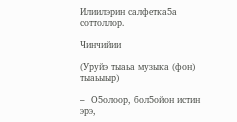Илиилэрин салфетка5а соттоллор.

Чинчийии

(Уруйэ тыаьа музыка (фон) тыаьыыр)

–  О5олоор, бол5ойон истин эрэ,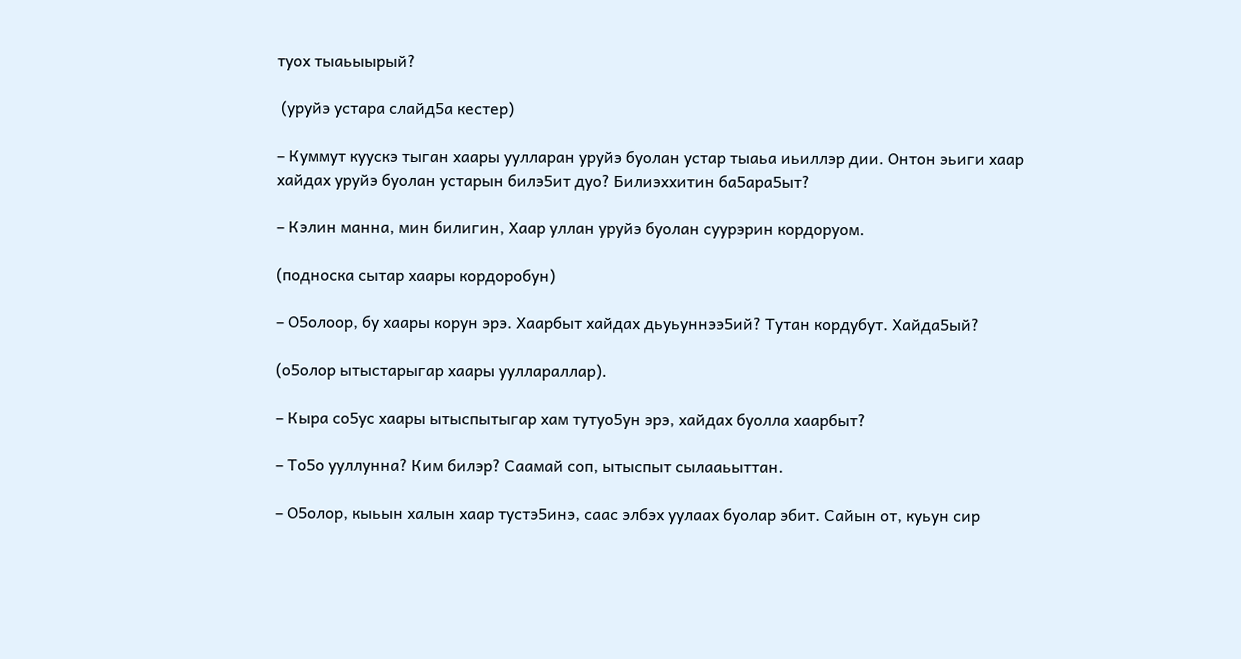туох тыаьыырый?

 (уруйэ устара слайд5а кестер)

– Куммут куускэ тыган хаары уулларан уруйэ буолан устар тыаьа иьиллэр дии. Онтон эьиги хаар хайдах уруйэ буолан устарын билэ5ит дуо? Билиэххитин ба5ара5ыт?

– Кэлин манна, мин билигин, Хаар уллан уруйэ буолан суурэрин кордоруом.

(подноска сытар хаары кордоробун)

– О5олоор, бу хаары корун эрэ. Хаарбыт хайдах дьуьуннээ5ий? Тутан кордубут. Хайда5ый?

(о5олор ытыстарыгар хаары ууллараллар).

– Кыра со5ус хаары ытыспытыгар хам тутуо5ун эрэ, хайдах буолла хаарбыт?

– То5о ууллунна? Ким билэр? Саамай соп, ытыспыт сылааьыттан.

– О5олор, кыьын халын хаар тустэ5инэ, саас элбэх уулаах буолар эбит. Сайын от, куьун сир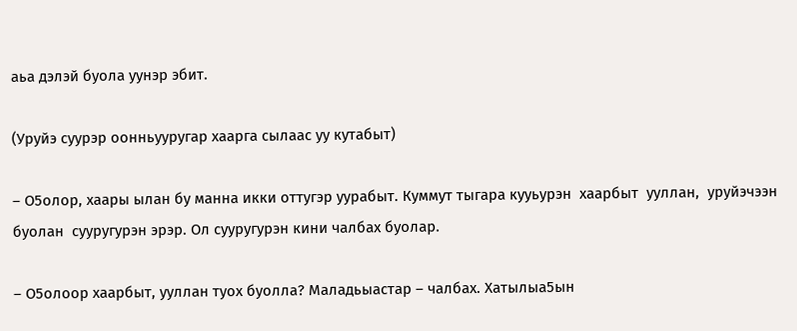аьа дэлэй буола уунэр эбит.

(Уруйэ суурэр оонньууругар хаарга сылаас уу кутабыт)

– О5олор, хаары ылан бу манна икки оттугэр уурабыт. Куммут тыгара кууьурэн  хаарбыт  ууллан,  уруйэчээн буолан  сууругурэн эрэр. Ол сууругурэн кини чалбах буолар.

– О5олоор хаарбыт, ууллан туох буолла? Маладьыастар – чалбах. Хатылыа5ын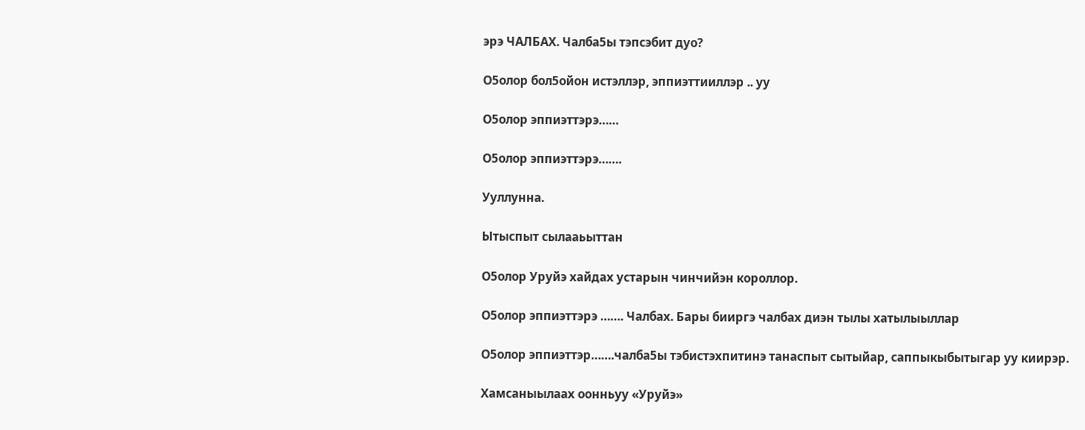эрэ ЧАЛБАХ. Чалба5ы тэпсэбит дуо?

О5олор бол5ойон истэллэр, эппиэттииллэр .. уу

О5олор эппиэттэрэ……

О5олор эппиэттэрэ…….

Ууллунна.

Ытыспыт сылааьыттан

О5олор Уруйэ хайдах устарын чинчийэн короллор.

О5олор эппиэттэрэ ……. Чалбах. Бары бииргэ чалбах диэн тылы хатылыыллар

О5олор эппиэттэр…….чалба5ы тэбистэхпитинэ танаспыт сытыйар, саппыкыбытыгар уу киирэр.

Хамсаныылаах оонньуу «Уруйэ»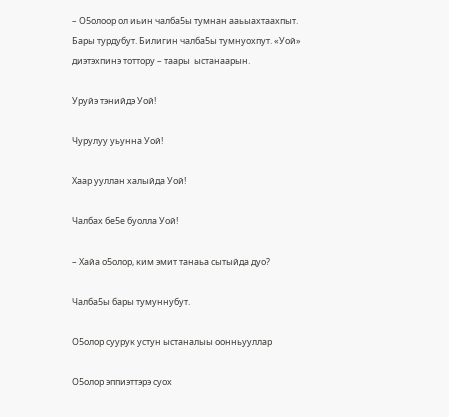– О5олоор ол иьин чалба5ы тумнан ааьыахтаахпыт. Бары турдубут. Билигин чалба5ы тумнуохпут. «Уой» диэтэхпинэ тоттору – таары  ыстанаарын.

Уруйэ тэнийдэ Уой!

Чурулуу уьунна Уой!

Хаар ууллан халыйда Уой!

Чалбах бе5е буолла Уой!

– Хайа о5олор, ким эмит танаьа сытыйда дуо?

Чалба5ы бары тумуннубут.

О5олор суурук устун ыстаналыы оонньууллар

О5олор эппиэттэрэ суох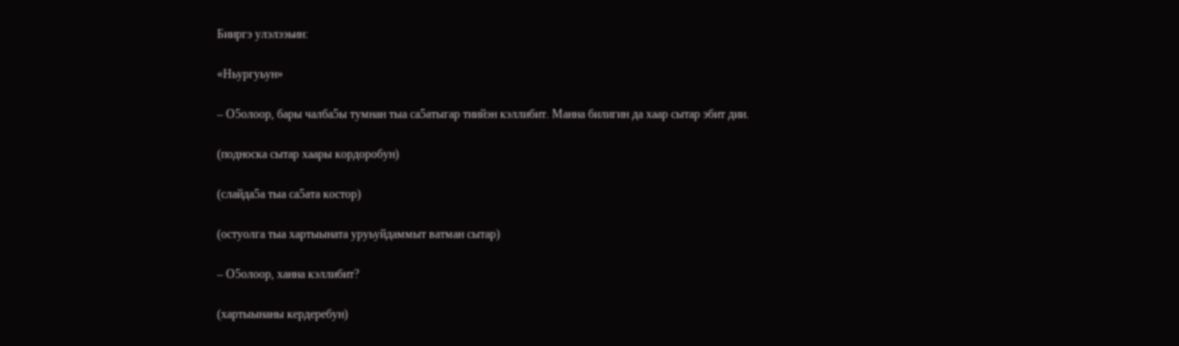Бииргэ улэлээьин:

«Ньургуьун»

– О5олоор, бары чалба5ы тумнан тыа са5атыгар тиийэн кэллибит. Манна билигин да хаар сытар эбит дии.

(подноска сытар хаары кордоробун)

(слайда5а тыа са5ата костор)

(остуолга тыа хартыыната уруьуйдаммыт ватман сытар)

– О5олоор, ханна кэллибит?

(хартыынаны кердеребун)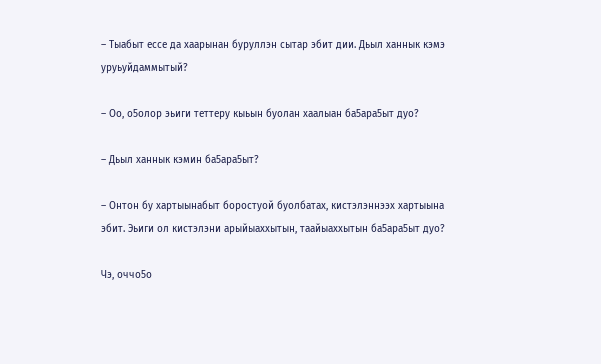– Тыабыт ессе да хаарынан буруллэн сытар эбит дии. Дьыл ханнык кэмэ уруьуйдаммытый?

– Оо, о5олор эьиги теттеру кыьын буолан хаалыан ба5ара5ыт дуо?

– Дьыл ханнык кэмин ба5ара5ыт?

– Онтон бу хартыынабыт боростуой буолбатах, кистэлэннээх хартыына эбит. Эьиги ол кистэлэни арыйыаххытын, таайыаххытын ба5ара5ыт дуо?

Чэ, оччо5о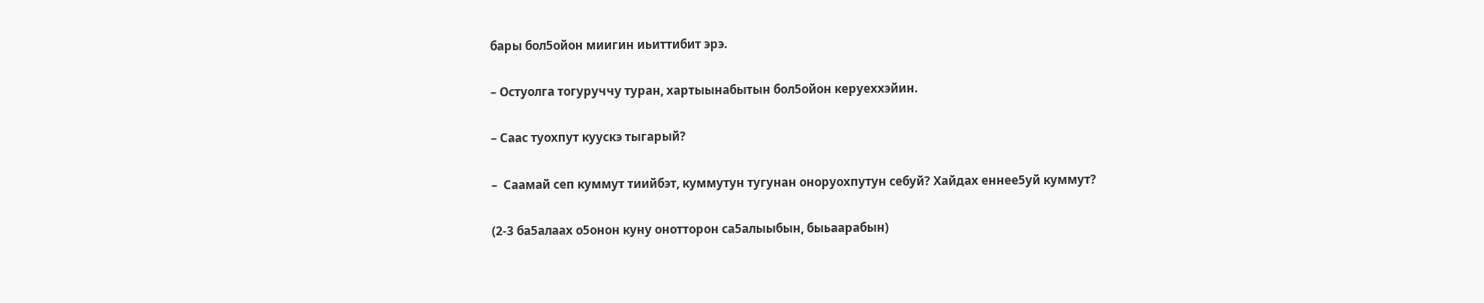бары бол5ойон миигин иьиттибит эрэ.

– Остуолга тогуруччу туран, хартыынабытын бол5ойон керуеххэйин.

– Саас туохпут куускэ тыгарый?

–  Саамай сеп куммут тиийбэт, куммутун тугунан оноруохпутун себуй? Хайдах еннее5уй куммут?

(2-3 ба5алаах о5онон куну онотторон са5алыыбын, быьаарабын)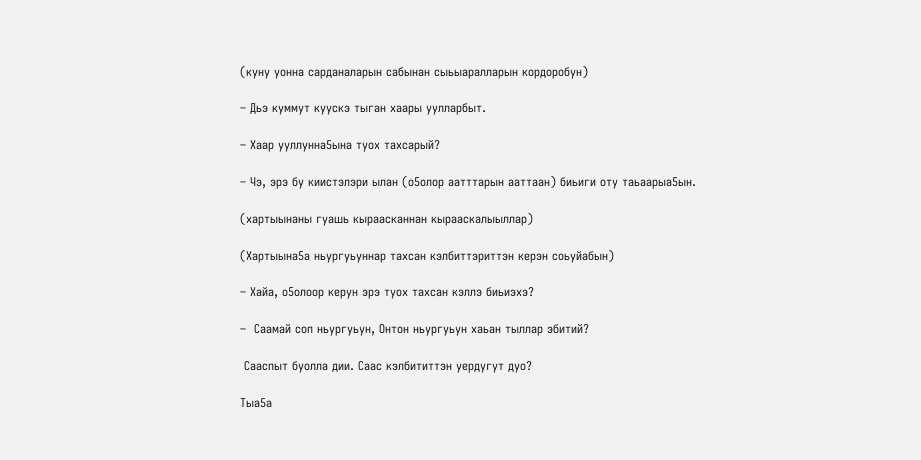(куну уонна сарданаларын сабынан сыьыаралларын кордоробун)

– Дьэ куммут куускэ тыган хаары уулларбыт.

– Хаар ууллунна5ына туох тахсарый?

– Чэ, эрэ бу киистэлэри ылан (о5олор аатттарын ааттаан) биьиги оту таьаарыа5ын.

(хартыынаны гуашь кыраасканнан кырааскалыыллар)

(Хартыына5а ньургуьуннар тахсан кэлбиттэриттэн керэн соьуйабын)

– Хайа, о5олоор керун эрэ туох тахсан кэллэ биьиэхэ?

–  Саамай соп ньургуьун, Онтон ньургуьун хаьан тыллар эбитий?

 Сааспыт буолла дии. Саас кэлбититтэн уердугут дуо?

Тыа5а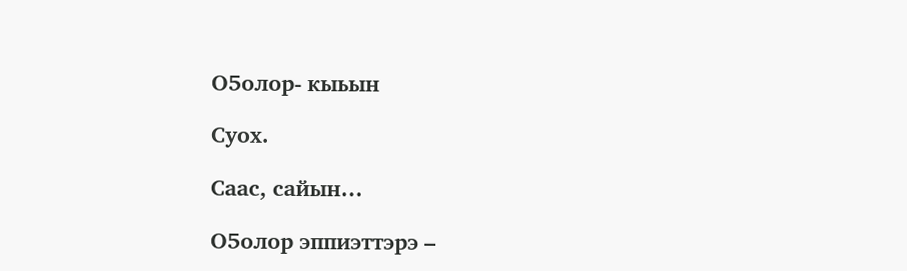О5олор- кыьын

Суох.

Саас, сайын…

О5олор эппиэттэрэ –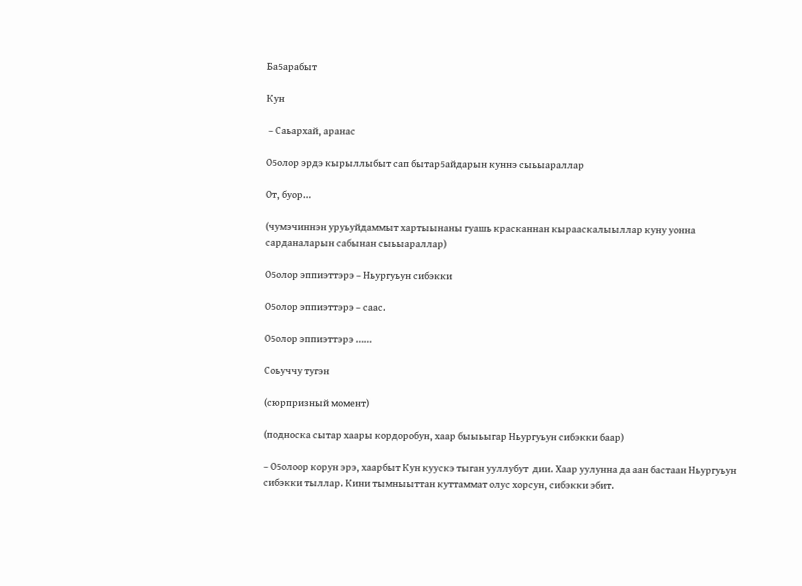Ба5арабыт

Кун

 – Саьархай, аранас

О5олор эрдэ кырыллыбыт сап бытар5айдарын куннэ сыьыараллар

От, буор…

(чумэчиннэн уруьуйдаммыт хартыынаны гуашь красканнан кырааскалыыллар куну уонна сарданаларын сабынан сыьыараллар)

О5олор эппиэттэрэ – Ньургуьун сибэкки

О5олор эппиэттэрэ – саас.

О5олор эппиэттэрэ ……

Соьуччу тугэн

(сюрпризный момент)

(подноска сытар хаары кордоробун, хаар быыьыгар Ньургуьун сибэкки баар)

– О5олоор корун эрэ, хаарбыт Кун куускэ тыган ууллубут  дии. Хаар уулунна да аан бастаан Ньургуьун сибэкки тыллар. Кини тымныыттан куттаммат олус хорсун, сибэкки эбит.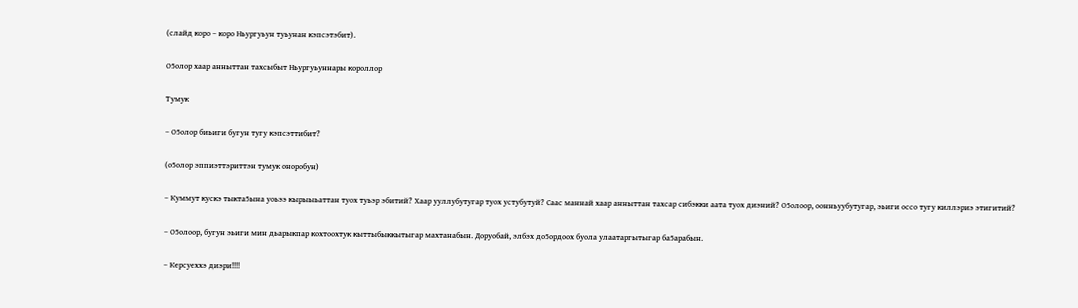(слайд коро – коро Ньургуьун туьунан кэпсэтэбит).

О5олор хаар анныттан тахсыбыт Ньургуьуннары короллор

Тумук

– О5олор биьиги бугун тугу кэпсэттибит?

(о5олор эппиэттэриттэн тумук оноробун)

– Куммут кускэ тыкта5ына уоьээ кырыыьаттан туох туьэр эбитий? Хаар ууллубутугар туох устубутуй? Саас маннай хаар анныттан тахсар сибэкки аата туох диэний? О5олоор, оонньуубутугар, эьиги оссо тугу киллэриэ этигитий?

– О5олоор, бугун эьиги мин дьарыкпар кохтоохтук кыттыбыккытыгар махтанабын. Доруобай, элбэх до5ордоох буола улаатаргытыгар ба5арабын.

– Керсуеххэ диэри!!!!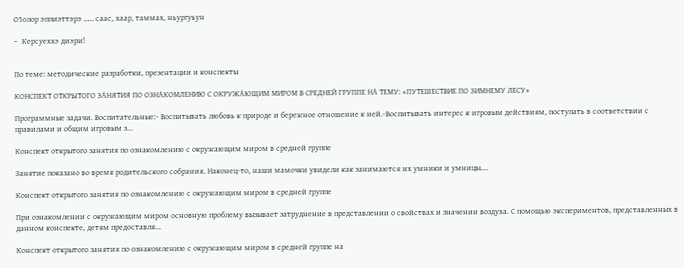О5олор эппиэттэрэ …… саас, хаар, таммах, ньургуьун

–  Керсуеххэ диэри!


По теме: методические разработки, презентации и конспекты

КОНСПЕКТ ОТКРЫТОГО ЗАНЯТИЯ ПО ОЗНАКОМЛЕНИЮ С ОКРУЖАЮЩИМ МИРОМ В СРЕДНЕЙ ГРУППЕ НА ТЕМУ: «ПУТЕШЕСТВИЕ ПО ЗИМНЕМУ ЛЕСУ»

Программные задачи. Воспитательные:- Воспитывать любовь к природе и бережное отношение к ней.-Воспитывать интерес к игровым действиям, поступать в соответствии с правилами и общим игровым з...

Конспект открытого занятия по ознакомлению с окружающим миром в средней группе

Занятие показано во время родительского собрания. Наконец-то, наши мамочки увидели как занимаются их умники и умницы....

Конспект открытого занятия по ознакомлению с окружающим миром в средней группе

При ознакомлении с окружающим миром основную проблему вызывает затруднение в представлении о свойствах и значении воздуха. С помощью экспериментов, представленных в данном конспекте, детям предоставля...

Конспект открытого занятия по ознакомлению с окружающим миром в средней группе на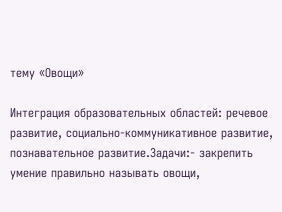тему «Овощи»

Интеграция образовательных областей: речевое развитие, социально-коммуникативное развитие, познавательное развитие.Задачи:- закрепить умение правильно называть овощи,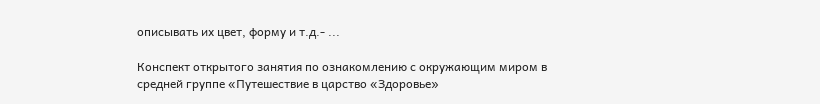описывать их цвет, форму и т.д.- ...

Конспект открытого занятия по ознакомлению с окружающим миром в средней группе «Путешествие в царство «Здоровье»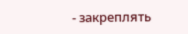- закреплять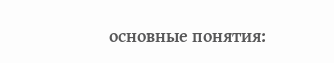основные понятия: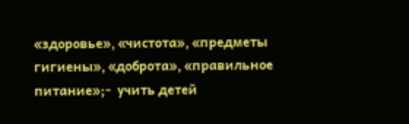«здоровье», «чистота», «предметы гигиены», «доброта», «правильное питание»;-  учить детей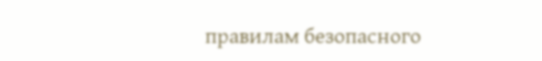правилам безопасного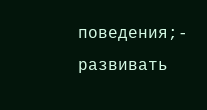поведения;- развивать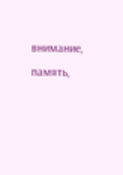внимание, память,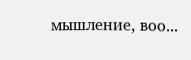мышление, воо...